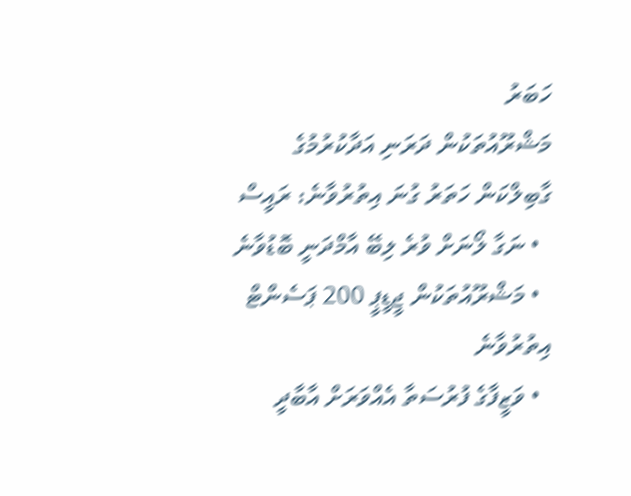ހަބަރު
މަޝްރޫއުތަކުން ދަރަނި އަދާކުރުމުގެ ގާބިލްކަން ހަތަރު ގުނަ އިތުރުވާނެ: ރައީސް
  • ނަގާ ލޯނަށް ވުރެ ލިބޭ އާމްދަނީ ބޮޑުވާނެ
  • މަޝްރޫއުތަކުން ޖީޑީޕީ 200 ޕަސެންޓް އިތުރުވާނެ
  • ވަޒީފާގެ ފުރުސަތާ އެއްވަރަށް އާބާދީ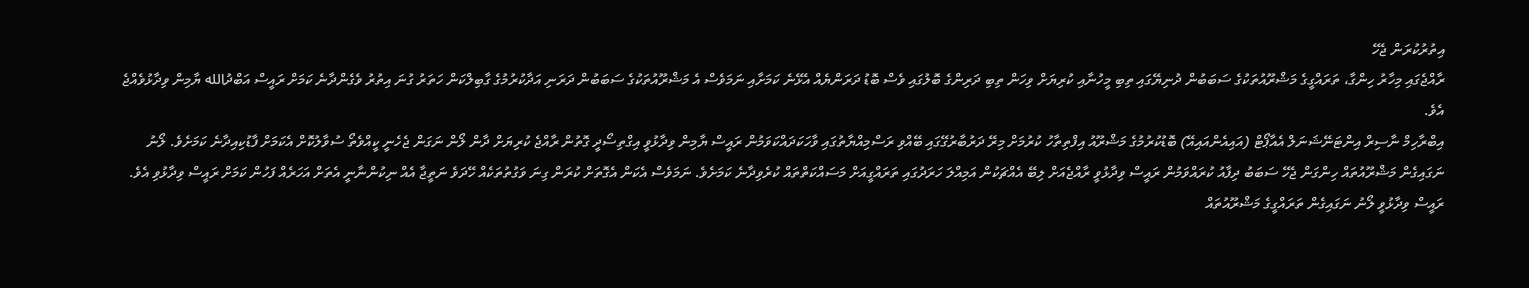އިތުރުކުރަން ޖެހޭ
ރާއްޖެގައި މިހާރު ހިންގާ، ތަރައްގީގެ މަޝްރޫއުތަކުގެ ސަބަބުން ދުނިޔޭގައި ތިބި މީހުނާއި ކުރިޔަށް ވިހަން ތިބި ދަރިންގެ ބޮލުގައި ވެސް ބޮޑު ދަރަންޔެއް އެޅޭނެ ކަމަށާއި ނަމަވެސް އެ މަޝްރޫއުތަކުގެ ސަބަބުން ދަރަނި އަދާކުރުމުގެ ގާބިލްކަން ހަތަރު ގުނަ އިތުރު ވެގެންދާނެ ކަމަށް ރައީސް އަބްދުالله ޔާމިން ވިދާޅުވެއްޖެ އެވެ.
އިބްރާހިމް ނާސިރް އިންޓަނޭޝަނަލް އެއާޕޯޓް (އައިއެންއައިއޭ) ބޮޑުކުރުމުގެ މަޝްރޫއު އިފްތިތާހު ކުރުމަށް މިރޭ ދަރުބާރުގޭގައި ބޭއްވި ރަސްމިއްޔާތުގައި ވާހަކަދައްކަވަމުން ރައީސް ޔާމިން ވިދާޅުވީ އިގްތިސޯދީ ގޮތުން ރާއްޖެ ކުރިޔަށް ދާން ލޯން ނަގަން ޖެހެނީ ކީއްވެތޯ ސުވާލުކޮށް އެކަމަށް ފާޑުކިއިދާނެ ކަމަށެވެ. ލޯނު ނަގައިގެން މަޝްރޫއުތައް ހިންގަން ޖެހޭ ސަބަބު ދިފާއު ކުރައްވަމުން ރައީސް ވިދާޅުވީ ރާއްޖެއަށް ލިބޭ އެއްޗަކުން އަމިއްލަ ހަރަދުގައި ތަރައްގީއަށް މަސައްކަތްތައް ކުރެވިދާނެ ކަމަށެވެ. ނަމަވެސް އެކަން އެގޮތަށް ކުރަން ގިނަ ވަގުތުތަކެއް ހޭދަވެ ނަތީޖާ އެއް ނިކުންނާނީ އެތަށް އަހަރެއް ފަހުން ކަމަށް ރައީސް ވިދާޅުވި އެވެ.
ރައީސް ވިދާޅުވީ ލޯނު ނަގައިގެން ތަރައްގީގެ މަޝްރޫއުތައް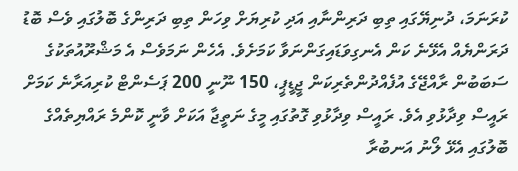ކުރަނަމަ، ދުނިޔޭގައި ތިބި ދަރިންނާއި އަދި ކުރިޔަށް ވިހަން ތިބި ދަރިންގެ ބޮލުގައި ވެސް ބޮޑު ދަރަންޔެއް އެޅޭނެ ކަން އެނގިވަޑައިގަންނަވާ ކަމަށެވެ. އެހެން ނަމަވެސް އެ މަޝްރޫއުތަކުގެ ސަބަބުން ރާއްޖޭގެ އުފެއްދުންތެރިކަން ޖީޑީޕީ، 150 ނޫނީ 200 ޕަސެންޓް ކުރިއަރާނެ ކަމަށް ރައީސް ވިދާޅުވި އެވެ. ރައީސް ވިދާޅުވި ގޮތުގައި މީގެ ނަތީޖާ އަކަށް ވާނީ ކޮންމެ ރައްޔިތެއްގެ ބޮލުގައި އެޅޭ ލޯނު އަނބުރާ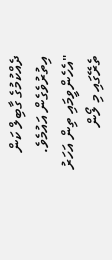ދެއްކުމުގެ ގާބިލް ކަން އިތުރުވެގެން އައުމެވެ.
"އެހެންވީމައި ތިން އަހަރު ތެރޭގައި މި ލޯން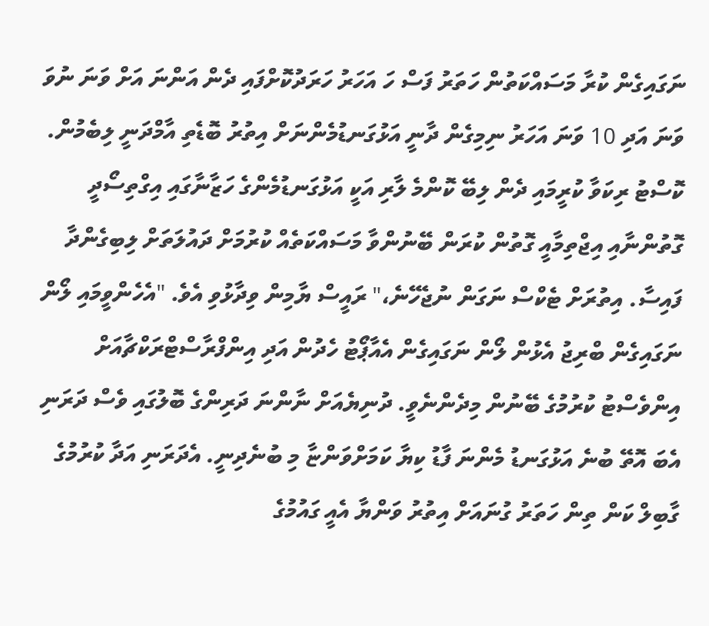ނަގައިގެން ކުރާ މަސައްކަތުން ހަތަރު ފަސް ހަ އަހަރު ހަރަދުކޮށްފައި ދެން އަންނަ އަށް ވަނަ ނުވަ ވަނަ އަދި 10 ވަނަ އަހަރު ނިމިގެން ދާނީ އަޅުގަނޑުމެންނަށް އިތުރު ބޮޑެތި އާމްދަނީ ލިބެމުން. ކޮސްޓު ރިކަވާ ކުރީމައި ދެން ލިބޭ ކޮންމެ ލާރި އަކީ އަޅުގަނޑުމެންގެ ހަޒާނާގައި އިގްތިސޯދީ ގޮތުންނާއި އިޖްތިމާއީ ގޮތުން ކުރަން ބޭނުންވާ މަސައްކަތެއް ކުރުމަށް ދައުލަތަށް ލިބިގެންދާ ފައިސާ. އިތުރަށް ޓެކްސް ނަގަން ނުޖެހޭނެ،" ރައީސް ޔާމިން ވިދާޅުވި އެވެ. "އެހެންވީމައި ލޯން ނަގައިގެން ބްރިޖު އެޅުން ލޯން ނަގައިގެން އެއާޕޯޓު ހެދުން އަދި އިންފްރާސްޓްރަކްޗާއަށް އިންވެސްޓު ކުރުމުގެ ބޭނުން މިދެންނެވީ. ދުނިޔެއަށް ނާންނަ ދަރިންގެ ބޮލުގައި ވެސް ދަރަނި އެބަ އޮތޭ ބުނެ އަޅުގަނޑު މެންނަ ފާޑު ކިޔާ ކަމަށްވަންޏާ މި ބުނެދިނީ. އެދަރަނި އަދާ ކުރުމުގެ ގާބިލް ކަން ތިން ހަތަރު ގުނައަށް އިތުރު ވަންޔާ އެއީ ގައުމުގެ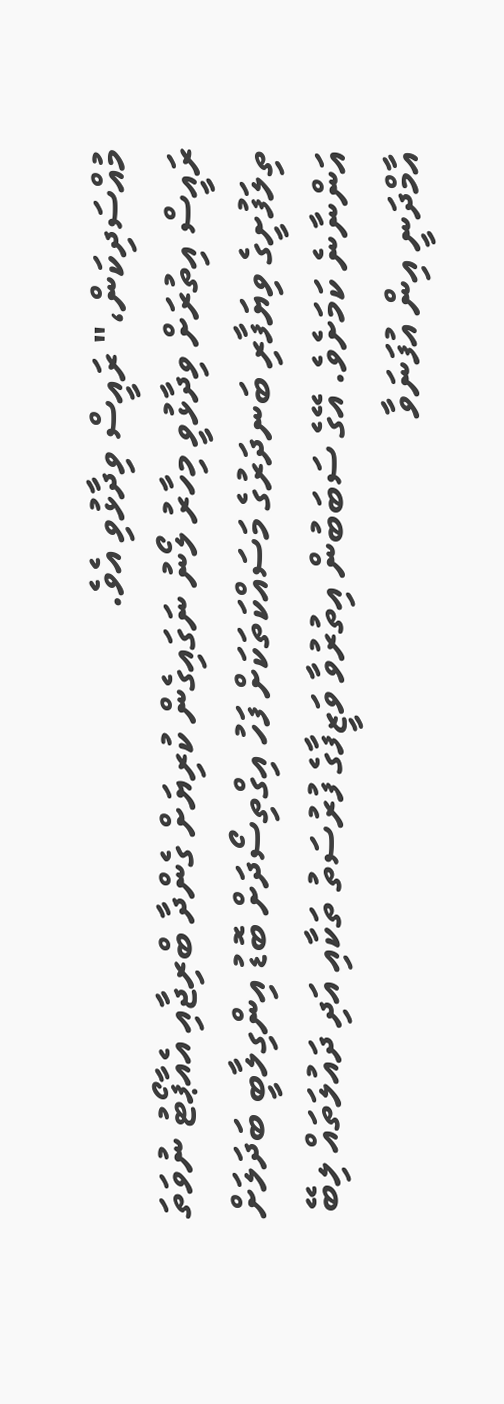މުއްސަދިކަން،" ރައީސް ވިދާޅުވި އެވެ.
ރައީސް އިތުރަށް ވިދާޅުވީ މިހާރު ލޯނު ނަގައިގެން ކުރިޔަށް ގެންދާ ބްރިޖާއި އެއާޕޯޓު ނުވަތަ ތިލަފުށީގެ ވިޔަފާރި ބަނދަރުގެ މަސައްކަތަކަށް ފަހު އިގްތިސޯދަށް ބޮޑު އިންގިލާބީ ބަދަލަށް އަންނާނެ ކަމަށެވެ. އޭގެ ސަބަބުން އިތުރުވާ ވަޒީފާގެ ފުރުސަތު ތަކާއި އަދި ދައުލަތައް ލިބޭ އާމްދަނީ އިން އުފަނަވާ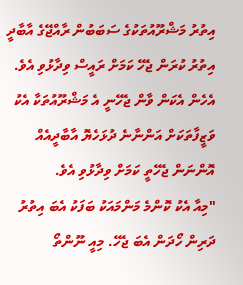އިތުރު މަޝްރޫއުތަކުގެ ސަބަބުން ރާއްޖޭގެ އާބާދީ އިތުރު ކުރަން ޖެހޭ ކަމަށް ރައީސް ވިދާޅުވި އެވެ. އެހެން އެކަން ވާން ޖެހޭނީ އެ މަޝްރޫއުތަކާ އެކު ވަޒީފާތަކަށް އަންނާނެ ދުޅަހެޔޮ އާބާދީއެއް އޮންނަން ޖެހޭތީ ކަމަށް ވިދާޅުވި އެވެ.
"މިއާ އެކު ކޮންމެ މަންމައަކު ބަފަކު އެބަ އިތުރު ދަރިން ހޯދަން އެބަ ޖެހޭ. މިއީ ނޫންތޯ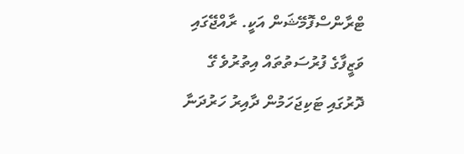ޓްރާންސްފޮމޭޝަން އަކީ. ރާއްޖޭގައި ވަޒީފާގެ ފުރުސަތުތައް އިތުރުވެ ގޭ ދޮރުގައި ޓަކިޖަހަމުން ދާއިރު ހަރުދަނާ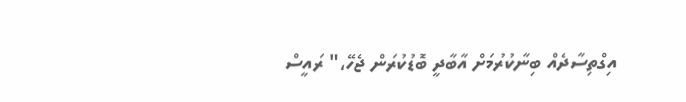އިގްތިސާދެއް ބިނާކުރުމަށް އާބާދީ ބޮޑުކުރަން ޖެހޭ،" ރައީސް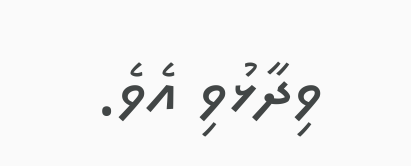ވިދާޅުވި އެވެ.